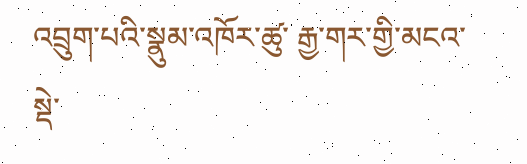འབྲུག་པའི་སྣུམ་འཁོར་ཚུ་ རྒྱ་གར་གྱི་མངའ་སྡེ་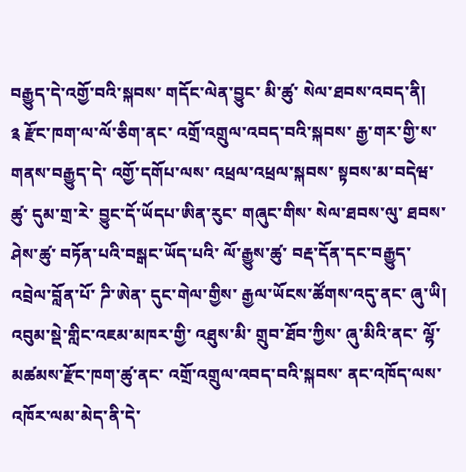བརྒྱུད་དེ་འགྱོ་བའི་སྐབས་ གདོང་ལེན་བྱུང་ མི་ཚུ་ སེལ་ཐབས་འབད་ནི།
༉ རྫོང་ཁག་ལ་ལོ་ཅིག་ནང་ འགྲོ་འགྲུལ་འབད་བའི་སྐབས་ རྒྱ་གར་གྱི་ས་གནས་བརྒྱུད་དེ་ འགྱོ་དགོཔ་ལས་ འཕྲལ་འཕྲལ་སྐབས་ སྟབས་མ་བདེཝ་ཚུ་ དུམ་གྲ་རེ་ བྱུང་དོ་ཡོདཔ་ཨིན་རུང་ གཞུང་གིས་ སེལ་ཐབས་ལུ་ ཐབས་ཤེས་ཚུ་ བཏོན་པའི་བསྒང་ཡོད་པའི་ ལོ་རྒྱུས་ཚུ་ བརྡ་དོན་དང་བརྒྱུད་འབྲེལ་བློན་པོ་ ཌི་ཨེན་ དུང་གེལ་གྱིས་ རྒྱལ་ཡོངས་ཚོགས་འདུ་ནང་ ཞུ་ཡི།
འབུམ་སྡེ་གླིང་འཇམ་མཁར་གྱི་ འཐུས་མི་ གྲུབ་ཐོབ་ཀྱིས་ ཞུ་མིའི་ནང་ ལྷོ་མཚམས་རྫོང་ཁག་ཚུ་ནང་ འགྲོ་འགྲུལ་འབད་བའི་སྐབས་ ནང་འཁོད་ལས་ འཁོར་ལམ་མེད་ནི་དེ་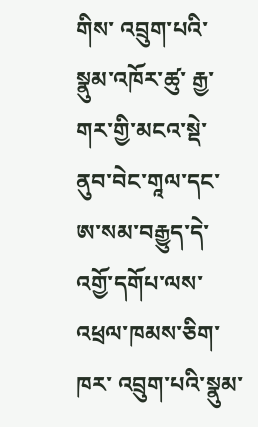གིས་ འབྲུག་པའི་སྣུམ་འཁོར་ཚུ་ རྒྱ་གར་གྱི་མངའ་སྡེ་ ནུབ་བེང་གཱལ་དང་ ཨ་སམ་བརྒྱུད་དེ་ འགྱོ་དགོཔ་ལས་ འཕྲལ་ཁམས་ཅིག་ཁར་ འབྲུག་པའི་སྣུམ་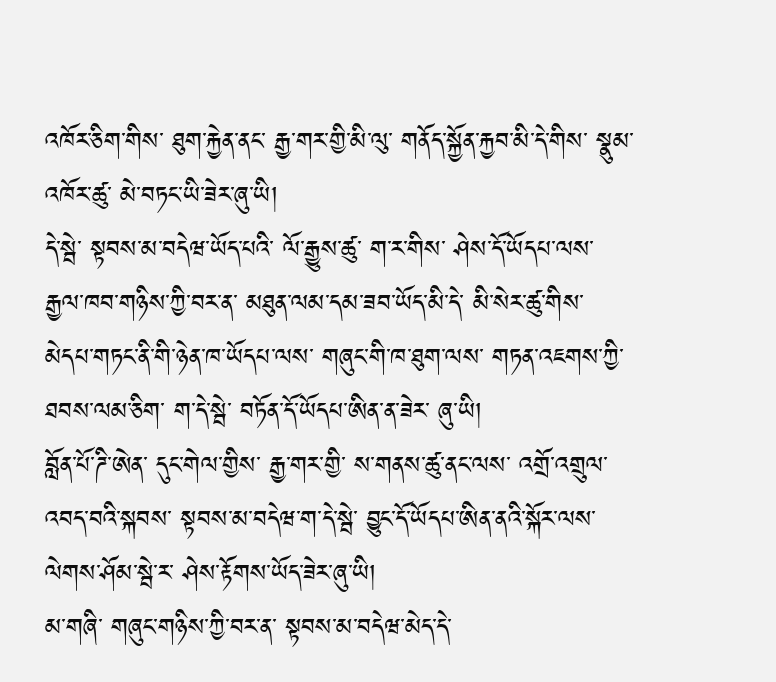འཁོར་ཅིག་གིས་ ཐུག་རྐྱེན་ནང་ རྒྱ་གར་གྱི་མི་ལུ་ གནོད་སྐྱོན་རྐྱབ་མི་དེ་གིས་ སྣུམ་འཁོར་ཚུ་ མེ་བཏང་ཡི་ཟེར་ཞུ་ཡི།
དེ་སྦེ་ སྟབས་མ་བདེཝ་ཡོད་པའི་ ལོ་རྒྱུས་ཚུ་ ག་ར་གིས་ ཤེས་དོ་ཡོདཔ་ལས་ རྒྱལ་ཁབ་གཉིས་ཀྱི་བར་ན་ མཐུན་ལམ་དམ་ཟབ་ཡོད་མི་དེ་ མི་སེར་ཚུ་གིས་ མེདཔ་གཏང་ནི་གི་ཉེན་ཁ་ཡོདཔ་ལས་ གཞུང་གི་ཁ་ཐུག་ལས་ གཏན་འཇགས་ཀྱི་ཐབས་ལམ་ཅིག་ ག་དེ་སྦེ་ བཏོན་དོ་ཡོདཔ་ཨིན་ན་ཟེར་ ཞུ་ཡི།
བློན་པོ་ཌི་ཨེན་ དུང་གེལ་གྱིས་ རྒྱ་གར་གྱི་ ས་གནས་ཚུ་ནང་ལས་ འགྲོ་འགྲུལ་འབད་བའི་སྐབས་ སྟབས་མ་བདེཝ་ག་དེ་སྦེ་ བྱུང་དོ་ཡོདཔ་ཨིན་ནའི་སྐོར་ལས་ ལེགས་ཤོམ་སྦེ་ར་ ཤེས་རྟོགས་ཡོད་ཟེར་ཞུ་ཡི།
མ་གཞི་ གཞུང་གཉིས་ཀྱི་བར་ན་ སྟབས་མ་བདེཝ་མེད་དེ་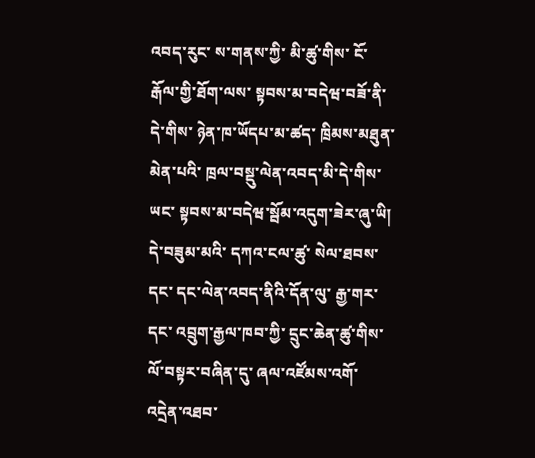འབད་རུང་ ས་གནས་ཀྱི་ མི་ཚུ་གིས་ ངོ་རྒོལ་གྱི་ཐོག་ལས་ སྟབས་མ་བདེཝ་བཟོ་ནི་དེ་གིས་ ཉེན་ཁ་ཡོདཔ་མ་ཚད་ ཁྲིམས་མཐུན་མེན་པའི་ ཁྲལ་བསྡུ་ལེན་འབད་མི་དེ་གིས་ཡང་ སྟབས་མ་བདེཝ་སྦོམ་འདུག་ཟེར་ཞུ་ཡི།
དེ་བཟུམ་མའི་ དཀའ་ངལ་ཚུ་ སེལ་ཐབས་དང་ དང་ལེན་འབད་ནིའི་དོན་ལུ་ རྒྱ་གར་དང་ འབྲུག་རྒྱལ་ཁབ་ཀྱི་ དྲུང་ཆེན་ཚུ་གིས་ ལོ་བསྟར་བཞིན་དུ་ ཞལ་འཛོམས་འགོ་འདྲེན་འཐབ་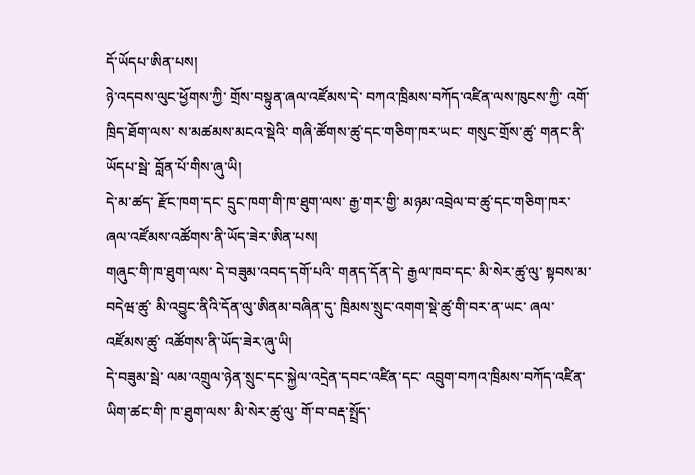དོ་ཡོདཔ་ཨིན་པས།
ཉེ་འདབས་ལུང་ཕྱོགས་ཀྱི་ གྲོས་བསྟུན་ཞལ་འཛོམས་དེ་ བཀའ་ཁྲིམས་བཀོད་འཛིན་ལས་ཁུངས་ཀྱི་ འགོ་ཁྲིད་ཐོག་ལས་ ས་མཚམས་མངའ་སྡེའི་ གཞི་ཚོགས་ཚུ་དང་གཅིག་ཁར་ཡང་ གསུང་གྲོས་ཚུ་ གནང་ནི་ཡོདཔ་སྦེ་ བློན་པོ་གིས་ཞུ་ཡི།
དེ་མ་ཚད་ རྫོང་ཁག་དང་ དྲུང་ཁག་གི་ཁ་ཐུག་ལས་ རྒྱ་གར་གྱི་ མཉམ་འབྲེལ་བ་ཚུ་དང་གཅིག་ཁར་ ཞལ་འཛོམས་འཚོགས་ནི་ཡོད་ཟེར་ཨིན་པས།
གཞུང་གི་ཁ་ཐུག་ལས་ དེ་བཟུམ་འབད་དགོ་པའི་ གནད་དོན་དེ་ རྒྱལ་ཁབ་དང་ མི་སེར་ཚུ་ལུ་ སྟབས་མ་བདེཝ་ཚུ་ མི་འབྱུང་ནིའི་དོན་ལུ་ཨིནམ་བཞིན་དུ་ ཁྲིམས་སྲུང་འགག་སྡེ་ཚུ་གི་བར་ན་ཡང་ ཞལ་འཛོམས་ཚུ་ འཚོགས་ནི་ཡོད་ཟེར་ཞུ་ཡི།
དེ་བཟུམ་སྦེ་ ལམ་འགྲུལ་ཉེན་སྲུང་དང་སྐྱེལ་འདྲེན་དབང་འཛིན་དང་ འབྲུག་བཀའ་ཁྲིམས་བཀོད་འཛིན་ཡིག་ཚང་གི་ ཁ་ཐུག་ལས་ མི་སེར་ཚུ་ལུ་ གོ་བ་བརྡ་སྤྲོད་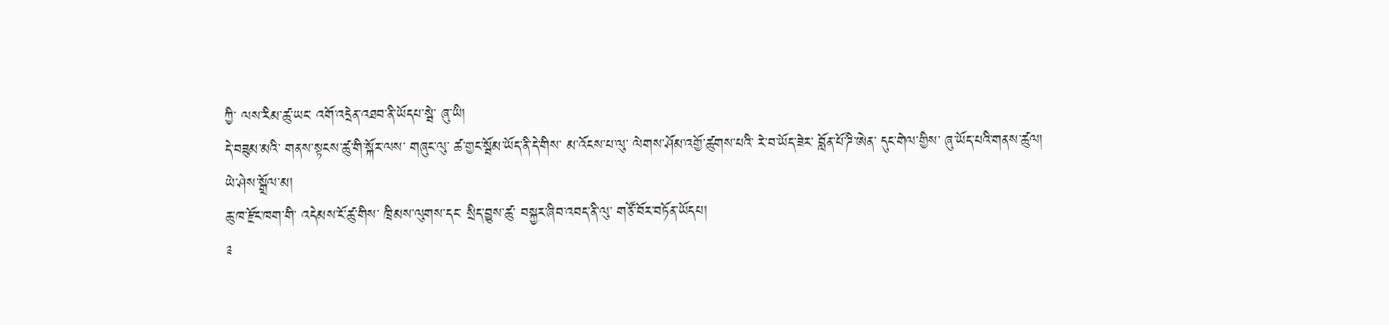ཀྱི་ ལས་རིམ་ཚུ་ཡང་ འགོ་འདྲེན་འཐབ་ནི་ཡོདཔ་སྦེ་ ཞུ་ཡི།
དེ་བཟུམ་མའི་ གནས་སྟངས་ཚུ་གི་སྐོར་ལས་ གཞུང་ལུ་ ཚ་གྱང་སྦོམ་ཡོད་ནི་དེ་གིས་ མ་འོངས་པ་ལུ་ ལེགས་ཤོམ་འགྱོ་ཚུགས་པའི་ རེ་བ་ཡོད་ཟེར་ བློན་པོ་ཌི་ཨེན་ དུང་གེལ་གྱིས་ ཞུ་ཡོད་པའི་གནས་ཚུལ།
ཡེ་ཤེས་སྒྲོལ་མ།
ཆུ་ཁ་རྫོང་ཁག་གི་ འདེམས་ངོ་ཚུ་གིས་ ཁྲིམས་ལུགས་དང་ སྲིད་བྱུས་ཚུ་ བསྐྱར་ཞིབ་འབད་ནི་ལུ་ གཙོ་བོར་བཏོན་ཡོདཔ།
༉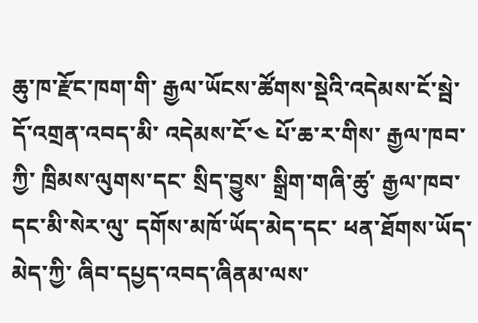ཆུ་ཁ་རྫོང་ཁག་གི་ རྒྱལ་ཡོངས་ཚོགས་སྡེའི་འདེམས་ངོ་སྦེ་ དོ་འགྲན་འབད་མི་ འདེམས་ངོ་༤ པོ་ཆ་ར་གིས་ རྒྱལ་ཁབ་ཀྱི་ ཁྲིམས་ལུགས་དང་ སྲིད་བྱུས་ སྒྲིག་གཞི་ཚུ་ རྒྱལ་ཁབ་དང་མི་སེར་ལུ་ དགོས་མཁོ་ཡོད་མེད་དང་ ཕན་ཐོགས་ཡོད་མེད་ཀྱི་ ཞིབ་དཔྱད་འབད་ཞིནམ་ལས་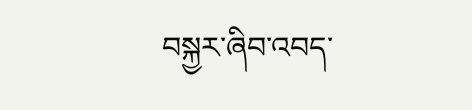བསྐྱར་ཞིབ་འབད་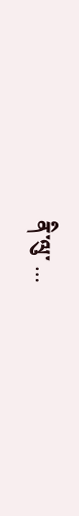ནི་ལུ་ …